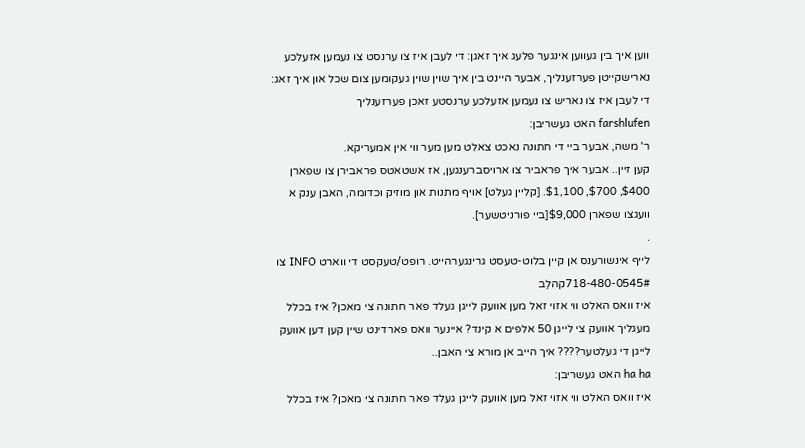ווען איך בין געווען אינגער פלעג איך זאגן: די לעבן איז צו ערנסט צו נעמען אזעלכע נארישקייטן פערזענליך, אבער היינט בין איך שוין שוין געקומען צום שכל און איך זאג: די לעבן איז צו נאריש צו נעמען אזעלכע ערנסטע זאכן פערזענליך
farshlufen האט געשריבן:
ר' משה, אבער ביי די חתונה נאכט צאלט מען מער ווי אין אמעריקא.
קען זיין.. אבער איך פראביר צו ארויסברענגען, אז אשטאטס פראבירן צו שפארן $400, $700, $1,100. [קליין געלט] אויף מתנות און מוזיק וכדומה, האבן ענק א וועגצו שפארן $9,000[ביי פורניטשער].
.
לייף אינשורענס אן קיין בלוט-טעסט גרינגערהייט. רופט/טעקסט די ווארט INFO צו 718-480-0545#קהלֵב
איז וואס האלט ווי אזוי זאל מען אוועק לייגן געלד פאר חתונה צי מאכן? איז בכלל מעגליך אוועק צי לייגן 50 אלפים א קינד? איינער וואס פארדינט שיין קען דען אוועק לייגן די געלטער???? איך הייב אן מורא צי האבן..
ha ha האט געשריבן:
איז וואס האלט ווי אזוי זאל מען אוועק לייגן געלד פאר חתונה צי מאכן? איז בכלל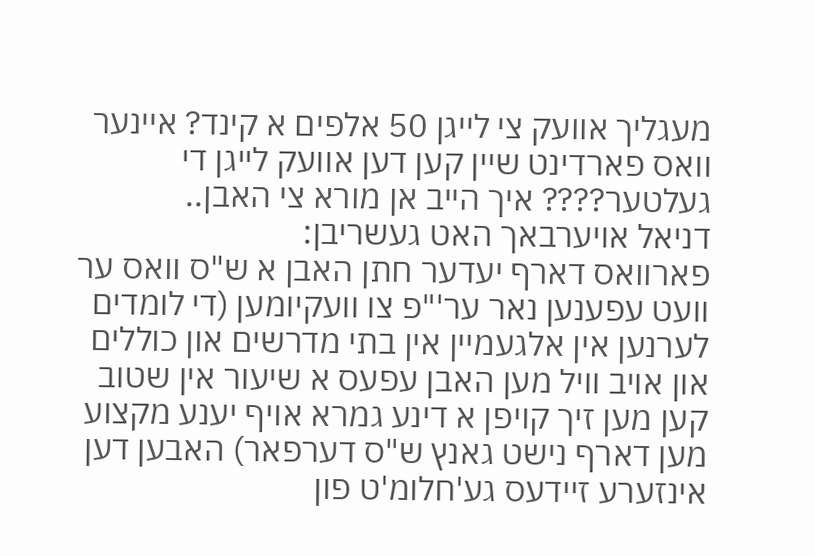מעגליך אוועק צי לייגן 50 אלפים א קינד? איינער וואס פארדינט שיין קען דען אוועק לייגן די געלטער???? איך הייב אן מורא צי האבן..
דניאל אויערבאך האט געשריבן:
פארוואס דארף יעדער חתן האבן א ש"ס וואס ער וועט עפענען נאר ער'"פ צו וועקיומען (די לומדים לערנען אין אלגעמיין אין בתי מדרשים און כוללים און אויב וויל מען האבן עפעס א שיעור אין שטוב קען מען זיך קויפן א דינע גמרא אויף יענע מקצוע מען דארף נישט גאנץ ש"ס דערפאר) האבען דען אינזערע זיידעס גע'חלומ'ט פון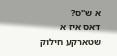א ש"ס?
דאס איז א שטארקע חילוק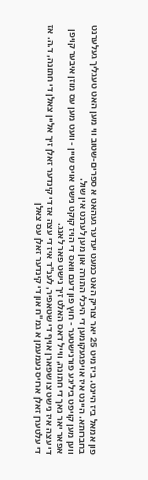פון אמאל ביז היינט. ביז מיט 25 יאר צוריק האט כמעט יעדער געהאט א ספרים-שטוב ווי מען האט טעגליך געלערנט בחברותא. היינט איז אויפגעקומען די היכלי התורה און מען לערנט אין שול.
ווען מען קויפט ביליגע פורנישטער - חוץ פון דעם וואס די הויז קוקט נישט אויס שיין - וועט מען עס מוזן איבער קויפן אפאר יאר נאך די חתונה, ווייל דאס האלט זיך נישט פאר לאנג.
די עצה איז נישט צו שפארן אויף די שטאפיר, לענ"ד איז די עצה אז די קינדער זאלן זיך אליין צאלן די חתונה, ד.ה. אז די עלטערן זאלן ארויס נעמעמן א גמ"ח און די קינדער זאלן עס צאלן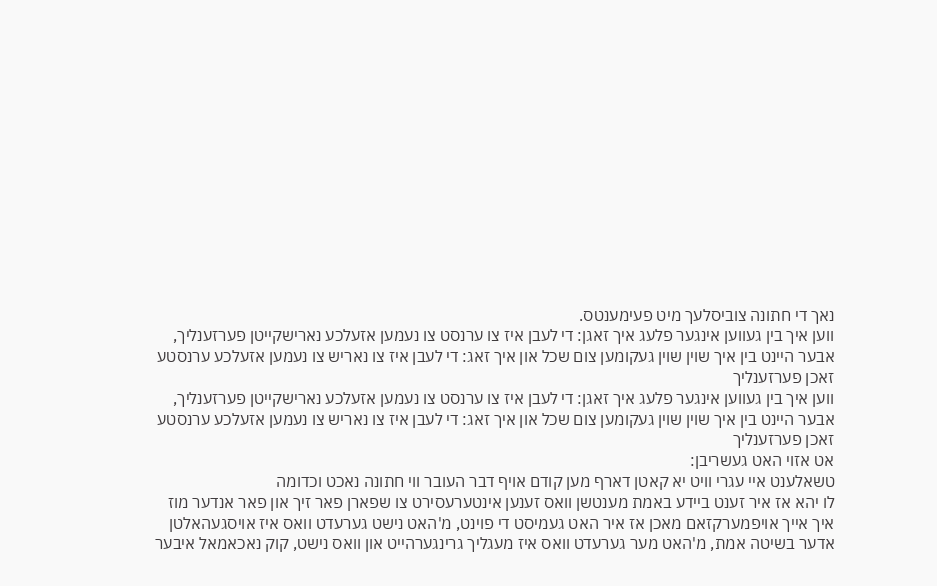נאך די חתונה צוביסלעך מיט פעימענטס.
ווען איך בין געווען אינגער פלעג איך זאגן: די לעבן איז צו ערנסט צו נעמען אזעלכע נארישקייטן פערזענליך, אבער היינט בין איך שוין שוין געקומען צום שכל און איך זאג: די לעבן איז צו נאריש צו נעמען אזעלכע ערנסטע זאכן פערזענליך
ווען איך בין געווען אינגער פלעג איך זאגן: די לעבן איז צו ערנסט צו נעמען אזעלכע נארישקייטן פערזענליך, אבער היינט בין איך שוין שוין געקומען צום שכל און איך זאג: די לעבן איז צו נאריש צו נעמען אזעלכע ערנסטע זאכן פערזענליך
אט אזוי האט געשריבן:
טשאלענט איי עגרי וויט יא קאטן דארף מען קודם אויף דבר העובר ווי חתונה נאכט וכדומה
לו יהא אז איר זענט ביידע באמת מענטשן וואס זענען אינטערעסירט צו שפארן פאר זיך און פאר אנדער מוז איך אייך אויפמערקזאם מאכן אז איר האט געמיסט די פוינט, מ'האט נישט גערעדט וואס איז אויסגעהאלטן אדער בשיטה אמת, מ'האט מער גערעדט וואס איז מעגליך גרינגערהייט און וואס נישט, קוק נאכאמאל איבער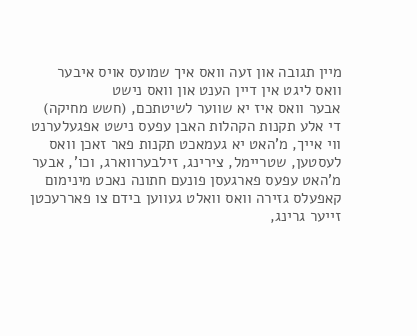מיין תגובה און זעה וואס איך שמועס אויס איבער וואס ליגט אין דיין הענט און וואס נישט
אבער וואס איז יא שווער לשיטתכם, (חשש מחיקה) די אלע תקנות הקהלות האבן עפעס נישט אפגעלערנט ווי אייך, מ'האט יא געמאכט תקנות פאר זאכן וואס לעסטען, שטריימל, צירינג, זילבערווארג, וכו', אבער מ'האט עפעס פארגעסן פונעם חתונה נאכט מינימום קאפעלס גזירה וואס וואלט געווען בידם צו פאררעכטן זייער גרינג,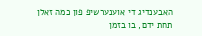האבענדיג די אוענערשיפ פון כמה זאלן תחת ידם, בו בזמן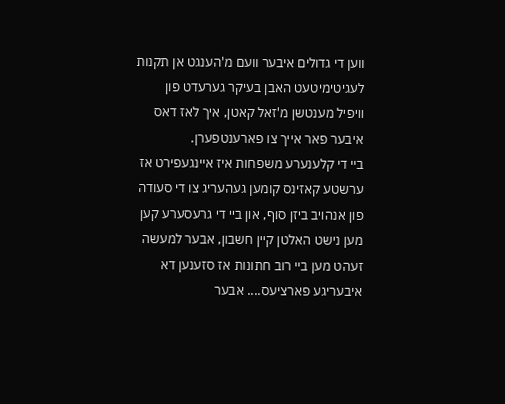ווען די גדולים איבער וועם מ'הענגט אן תקנות לעגיטימיטעט האבן בעיקר גערעדט פון וויפיל מענטשן מ'זאל קאטן, איך לאז דאס איבער פאר אייך צו פארענטפערן.
ביי די קלענערע משפחות איז איינגעפירט אז ערשטע קאזינס קומען געהעריג צו די סעודה פון אנהויב ביזן סוף, און ביי די גרעסערע קען מען נישט האלטן קיין חשבון, אבער למעשה זעהט מען ביי רוב חתונות אז סזענען דא איבעריגע פארציעס.... אבער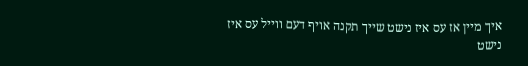איך מיין אז עס איז נישט שייך תקנה אויף דעם ווייל עס איז נישט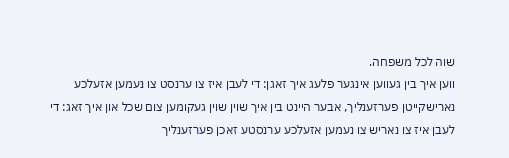שוה לכל משפחה.
ווען איך בין געווען אינגער פלעג איך זאגן: די לעבן איז צו ערנסט צו נעמען אזעלכע נארישקייטן פערזענליך, אבער היינט בין איך שוין שוין געקומען צום שכל און איך זאג: די לעבן איז צו נאריש צו נעמען אזעלכע ערנסטע זאכן פערזענליך